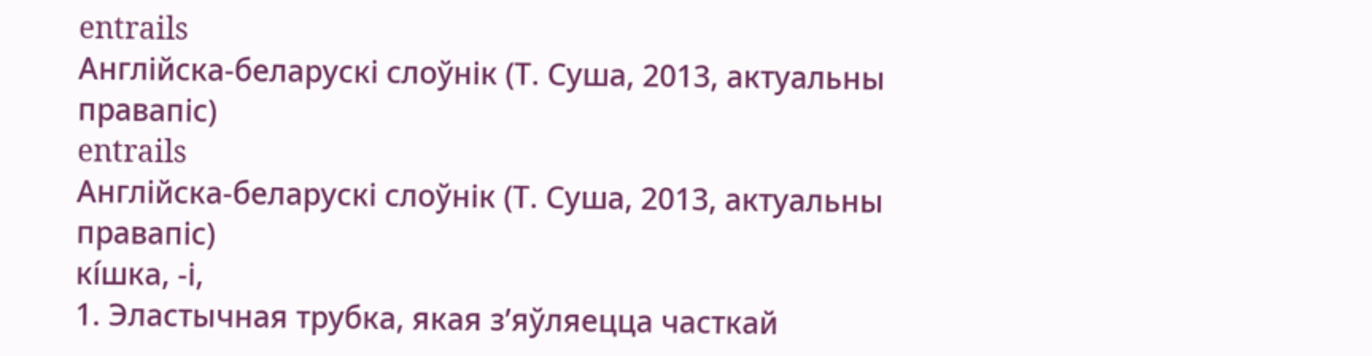entrails
Англійска-беларускі слоўнік (Т. Суша, 2013, актуальны правапіс)
entrails
Англійска-беларускі слоўнік (Т. Суша, 2013, актуальны правапіс)
кі́шка, ‑і,
1. Эластычная трубка, якая з’яўляецца часткай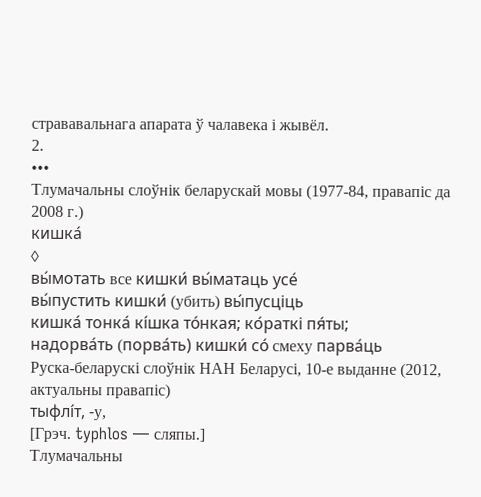стрававальнага апарата ў чалавека і жывёл.
2.
•••
Тлумачальны слоўнік беларускай мовы (1977-84, правапіс да 2008 г.)
кишка́
◊
вы́мотать все кишки́ вы́матаць усе́
вы́пустить кишки́ (убить) вы́пусціць
кишка́ тонка́ кі́шка то́нкая; ко́раткі пя́ты;
надорва́ть (порва́ть) кишки́ со́ смеху парва́ць
Руска-беларускі слоўнік НАН Беларусі, 10-е выданне (2012, актуальны правапіс)
тыфлі́т, ‑у,
[Грэч. typhlos — сляпы.]
Тлумачальны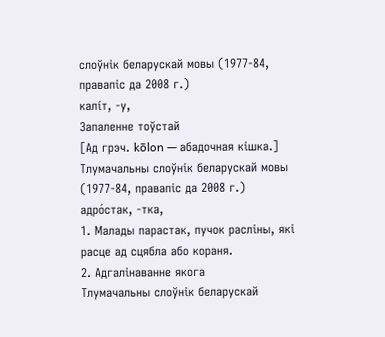слоўнік беларускай мовы (1977-84, правапіс да 2008 г.)
калі́т, ‑у,
Запаленне тоўстай
[Ад грэч. kōlon — абадочная кішка.]
Тлумачальны слоўнік беларускай мовы (1977-84, правапіс да 2008 г.)
адро́стак, -тка,
1. Малады парастак, пучок расліны, які расце ад сцябла або кораня.
2. Адгалінаванне якога
Тлумачальны слоўнік беларускай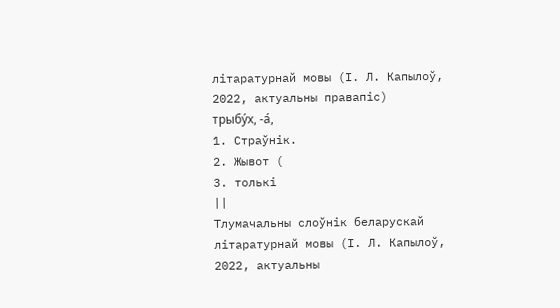літаратурнай мовы (І. Л. Капылоў, 2022, актуальны правапіс)
трыбу́х, -а́,
1. Страўнік.
2. Жывот (
3. толькі
||
Тлумачальны слоўнік беларускай літаратурнай мовы (І. Л. Капылоў, 2022, актуальны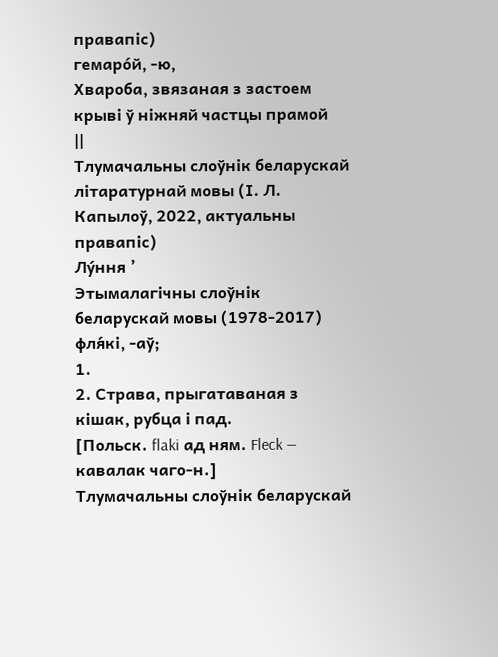правапіс)
гемаро́й, -ю,
Хвароба, звязаная з застоем крыві ў ніжняй частцы прамой
||
Тлумачальны слоўнік беларускай літаратурнай мовы (І. Л. Капылоў, 2022, актуальны правапіс)
Лу́ння ’
Этымалагічны слоўнік беларускай мовы (1978-2017)
фля́кі, ‑аў;
1.
2. Страва, прыгатаваная з кішак, рубца і пад.
[Польск. flaki ад ням. Fleck — кавалак чаго‑н.]
Тлумачальны слоўнік беларускай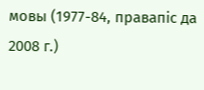мовы (1977-84, правапіс да 2008 г.)